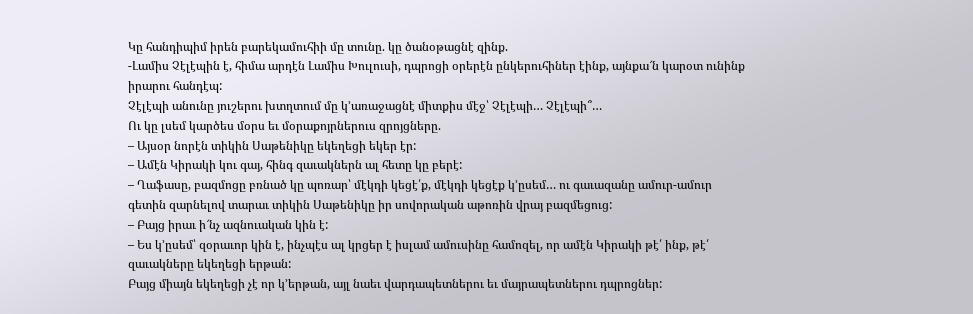Կը հանդիպիմ իրեն բարեկամուհիի մը տունը. կը ծանօթացնէ զինք.
-Լամիս Չէլէպին է, հիմա արդէն Լամիս Խուլուսի, դպրոցի օրերէն ընկերուհիներ էինք, այնքա՜ն կարօտ ունինք իրարու հանդէպ:
Չէլէպի անունը յուշերու խտղտում մը կ’առաջացնէ միտքիս մէջ՝ Չէլէպի… Չէլէպի՞…
Ու կը լսեմ կարծես մօրս եւ մօրաքոյրներուս զրոյցները.
– Այսօր նորէն տիկին Սաթենիկը եկեղեցի եկեր էր:
– Ամէն Կիրակի կու գայ, հինգ զաւակներն ալ հետը կը բերէ:
– Ղաֆասը, բազմոցը բռնած կը պոռար՝ մէկդի կեցէ՛ք, մէկդի կեցէք կ’ըսեմ… ու գաւազանը ամուր-ամուր գետին զարնելով տարաւ տիկին Սաթենիկը իր սովորական աթոռին վրայ բազմեցուց:
– Բայց իրաւ ի՜նչ ազնուական կին է:
– Ես կ’ըսեմ՝ զօրաւոր կին է, ինչպէս ալ կրցեր է իսլամ ամուսինը համոզել, որ ամէն Կիրակի թէ՛ ինք, թէ՛ զաւակները եկեղեցի երթան:
Բայց միայն եկեղեցի չէ որ կ’երթան, այլ նաեւ վարդապետներու եւ մայրապետներու դպրոցներ: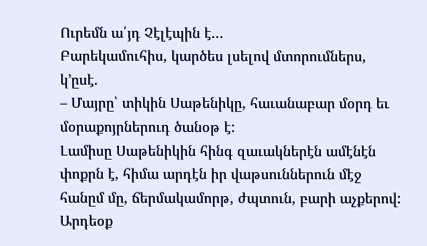Ուրեմն ա՛յդ Չէլէպին է…
Բարեկամուհիս, կարծես լսելով մտորումներս, կ’ըսէ.
– Մայրը՝ տիկին Սաթենիկը, հաւանաբար մօրդ եւ մօրաքոյրներուդ ծանօթ է:
Լամիսը Սաթենիկին հինգ զաւակներէն ամէնէն փոքրն է, հիմա արդէն իր վաթսուններուն մէջ հանըմ մը, ճերմակամորթ, ժպտուն, բարի աչքերով: Արդեօք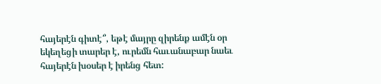հայերէն գիտէ՞, եթէ մայրը զիրենք ամէն օր եկեղեցի տարեր է, ուրեմն հաւանաբար նաեւ հայերէն խօսեր է իրենց հետ: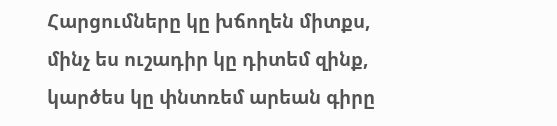Հարցումները կը խճողեն միտքս, մինչ ես ուշադիր կը դիտեմ զինք, կարծես կը փնտռեմ արեան գիրը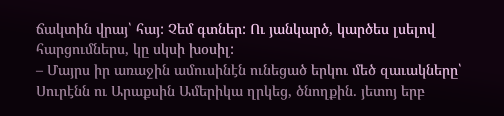ճակտին վրայ՝ հայ: Չեմ գտներ: Ու յանկարծ, կարծես լսելով հարցումներս, կը սկսի խօսիլ:
– Մայրս իր առաջին ամուսինէն ունեցած երկու մեծ զաւակները՝ Սուրէնն ու Արաքսին Ամերիկա ղրկեց, ծնողքին. յետոյ երբ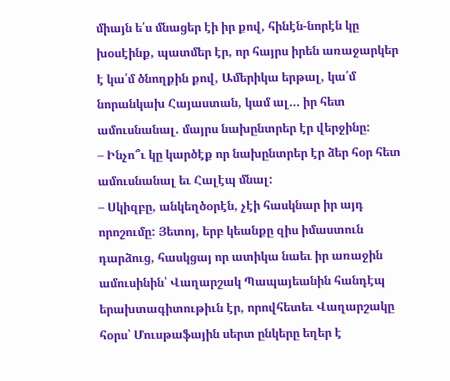միայն ե՛ս մնացեր էի իր քով, հինէն-նորէն կը խօսէինք, պատմեր էր, որ հայրս իրեն առաջարկեր է կա՛մ ծնողքին քով, Ամերիկա երթալ, կա՛մ նորանկախ Հայաստան, կամ ալ… իր հետ ամուսնանալ. մայրս նախընտրեր էր վերջինը:
– Ինչո՞ւ կը կարծէք որ նախընտրեր էր ձեր հօր հետ ամուսնանալ եւ Հալէպ մնալ:
– Սկիզբը, անկեղծօրէն, չէի հասկնար իր այդ որոշումը: Յետոյ, երբ կեանքը զիս իմաստուն դարձուց, հասկցայ որ ատիկա նաեւ իր առաջին ամուսինին՝ Վաղարշակ Պապայեանին հանդէպ երախտագիտութիւն էր, որովհետեւ Վաղարշակը հօրս՝ Մուսթաֆային սերտ ընկերը եղեր է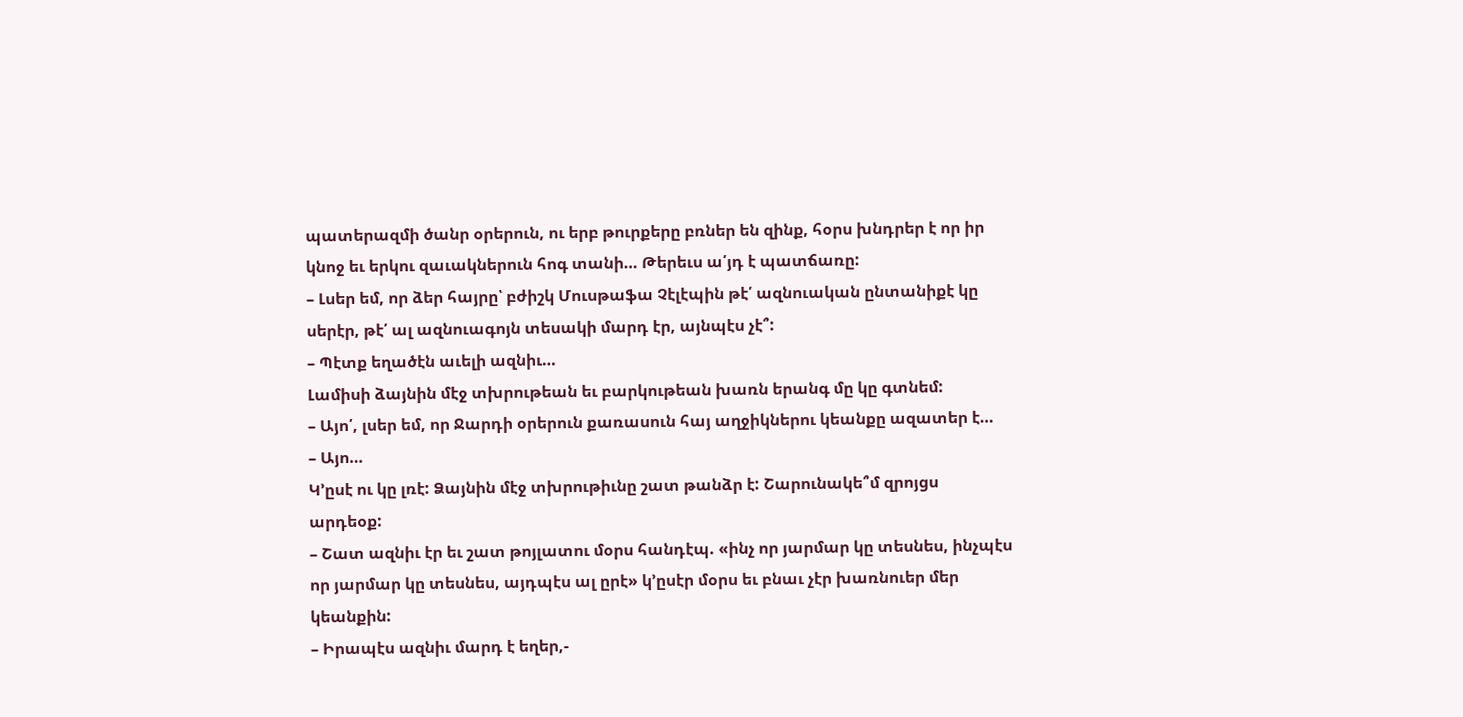պատերազմի ծանր օրերուն, ու երբ թուրքերը բռներ են զինք, հօրս խնդրեր է որ իր կնոջ եւ երկու զաւակներուն հոգ տանի… Թերեւս ա՛յդ է պատճառը:
– Լսեր եմ, որ ձեր հայրը՝ բժիշկ Մուսթաֆա Չէլէպին թէ՛ ազնուական ընտանիքէ կը սերէր, թէ՛ ալ ազնուագոյն տեսակի մարդ էր, այնպէս չէ՞:
– Պէտք եղածէն աւելի ազնիւ…
Լամիսի ձայնին մէջ տխրութեան եւ բարկութեան խառն երանգ մը կը գտնեմ:
– Այո՛, լսեր եմ, որ Ջարդի օրերուն քառասուն հայ աղջիկներու կեանքը ազատեր է…
– Այո…
Կ’ըսէ ու կը լռէ: Ձայնին մէջ տխրութիւնը շատ թանձր է: Շարունակե՞մ զրոյցս արդեօք:
– Շատ ազնիւ էր եւ շատ թոյլատու մօրս հանդէպ. «ինչ որ յարմար կը տեսնես, ինչպէս որ յարմար կը տեսնես, այդպէս ալ ըրէ» կ’ըսէր մօրս եւ բնաւ չէր խառնուեր մեր կեանքին:
– Իրապէս ազնիւ մարդ է եղեր,-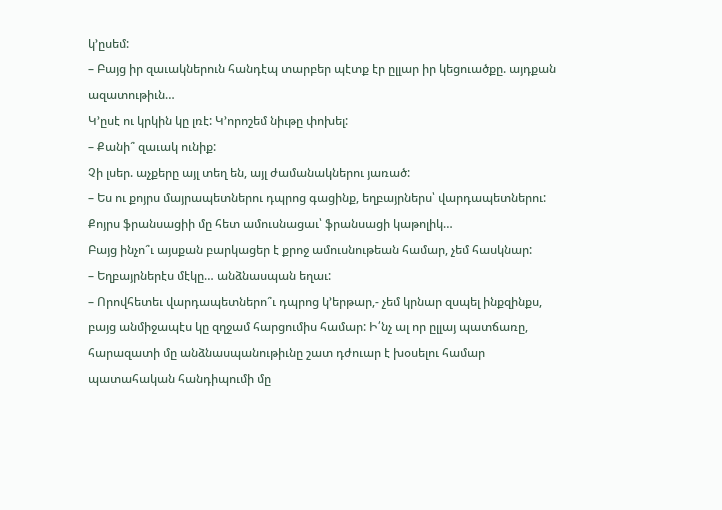կ’ըսեմ:
– Բայց իր զաւակներուն հանդէպ տարբեր պէտք էր ըլլար իր կեցուածքը. այդքան ազատութիւն…
Կ’ըսէ ու կրկին կը լռէ: Կ’որոշեմ նիւթը փոխել:
– Քանի՞ զաւակ ունիք:
Չի լսեր. աչքերը այլ տեղ են, այլ ժամանակներու յառած:
– Ես ու քոյրս մայրապետներու դպրոց գացինք, եղբայրներս՝ վարդապետներու: Քոյրս ֆրանսացիի մը հետ ամուսնացաւ՝ ֆրանսացի կաթոլիկ…
Բայց ինչո՞ւ այսքան բարկացեր է քրոջ ամուսնութեան համար, չեմ հասկնար:
– Եղբայրներէս մէկը… անձնասպան եղաւ:
– Որովհետեւ վարդապետներո՞ւ դպրոց կ’երթար,- չեմ կրնար զսպել ինքզինքս, բայց անմիջապէս կը զղջամ հարցումիս համար: Ի՛նչ ալ որ ըլլայ պատճառը, հարազատի մը անձնասպանութիւնը շատ դժուար է խօսելու համար պատահական հանդիպումի մը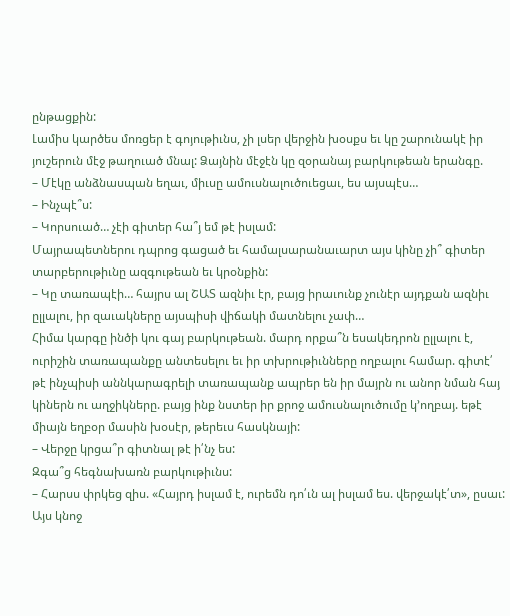ընթացքին:
Լամիս կարծես մոռցեր է գոյութիւնս, չի լսեր վերջին խօսքս եւ կը շարունակէ իր յուշերուն մէջ թաղուած մնալ: Ձայնին մէջէն կը զօրանայ բարկութեան երանգը.
– Մէկը անձնասպան եղաւ, միւսը ամուսնալուծուեցաւ, ես այսպէս…
– Ինչպէ՞ս:
– Կորսուած… չէի գիտեր հա՞յ եմ թէ իսլամ:
Մայրապետներու դպրոց գացած եւ համալսարանաւարտ այս կինը չի՞ գիտեր տարբերութիւնը ազգութեան եւ կրօնքին:
– Կը տառապէի… հայրս ալ ՇԱՏ ազնիւ էր, բայց իրաւունք չունէր այդքան ազնիւ ըլլալու, իր զաւակները այսպիսի վիճակի մատնելու չափ…
Հիմա կարգը ինծի կու գայ բարկութեան. մարդ որքա՞ն եսակեդրոն ըլլալու է, ուրիշին տառապանքը անտեսելու եւ իր տխրութիւնները ողբալու համար. գիտէ՛ թէ ինչպիսի աննկարագրելի տառապանք ապրեր են իր մայրն ու անոր նման հայ կիներն ու աղջիկները. բայց ինք նստեր իր քրոջ ամուսնալուծումը կ’ողբայ. եթէ միայն եղբօր մասին խօսէր, թերեւս հասկնայի:
– Վերջը կրցա՞ր գիտնալ թէ ի՛նչ ես:
Զգա՞ց հեգնախառն բարկութիւնս:
– Հարսս փրկեց զիս. «Հայրդ իսլամ է, ուրեմն դո՛ւն ալ իսլամ ես. վերջակէ՛տ», ըսաւ:
Այս կնոջ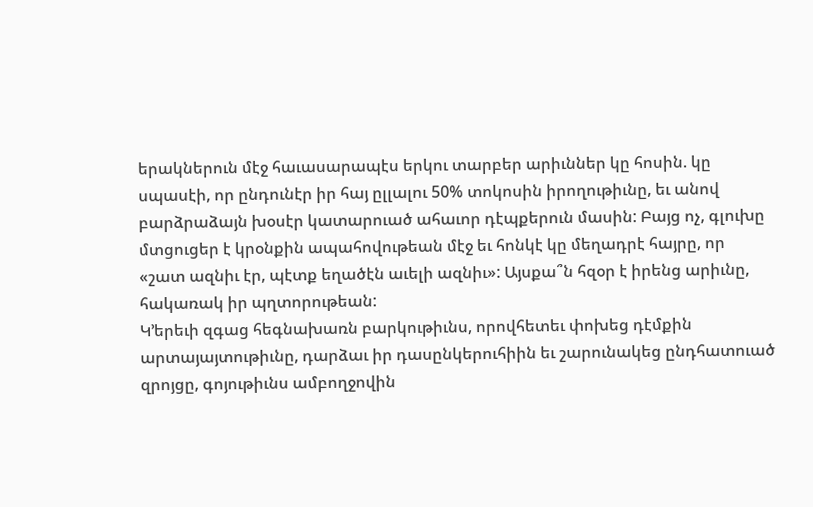երակներուն մէջ հաւասարապէս երկու տարբեր արիւններ կը հոսին. կը սպասէի, որ ընդունէր իր հայ ըլլալու 50% տոկոսին իրողութիւնը, եւ անով բարձրաձայն խօսէր կատարուած ահաւոր դէպքերուն մասին: Բայց ոչ, գլուխը մտցուցեր է կրօնքին ապահովութեան մէջ եւ հոնկէ կը մեղադրէ հայրը, որ «շատ ազնիւ էր, պէտք եղածէն աւելի ազնիւ»: Այսքա՞ն հզօր է իրենց արիւնը, հակառակ իր պղտորութեան:
Կ’երեւի զգաց հեգնախառն բարկութիւնս, որովհետեւ փոխեց դէմքին արտայայտութիւնը, դարձաւ իր դասընկերուհիին եւ շարունակեց ընդհատուած զրոյցը, գոյութիւնս ամբողջովին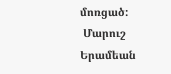մոռցած:
 Մարուշ Երամեան